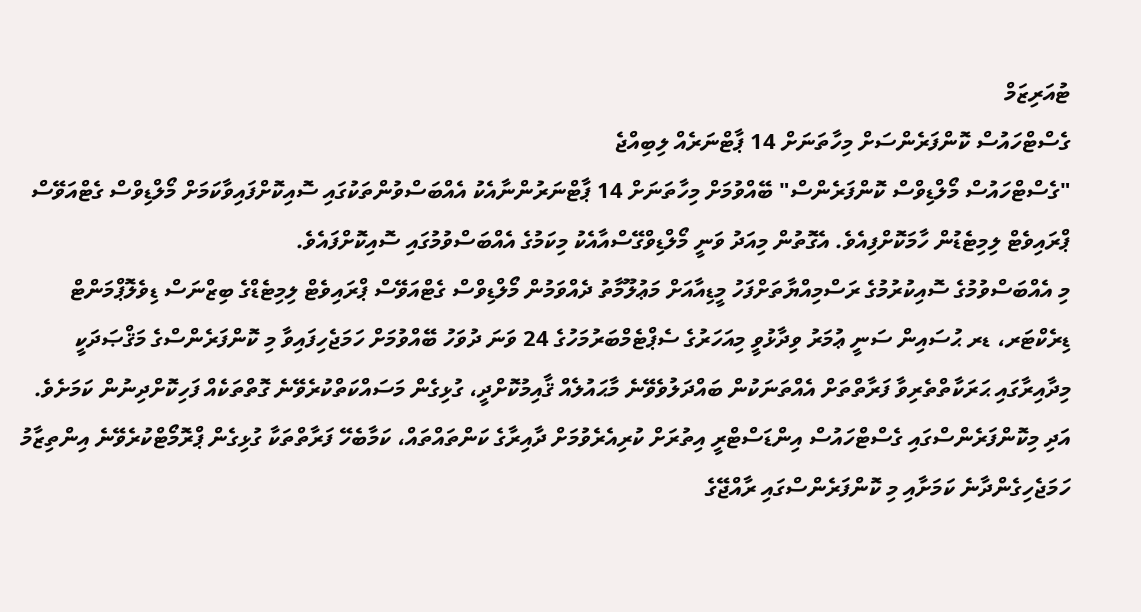ޓުއަރިޒަމް
ގެސްޓްހައުސް ކޮންފަރެންސަށް މިހާތަނަށް 14 ޕާޓްނަރެއް ލިބިއްޖެ
"ގެސްޓްހައުސް މޯލްޑިވްސް ކޮންފަރެންސް" ބޭއްވުމަށް މިހާތަނަށް 14 ޕާޓްނަރުންނާއެކު އެއްބަސްވުންތަކުގައި ސޮއިކޮށްފައިވާކަމަށް މޯލްޑިވްސް ގެޓްއަވޭސް ޕްރައިވެޓް ލިމިޓެޑުން ހާމަކޮށްފިއެވެ. އެގޮތުން މިއަދު ވަނީ މޯލްޑިވްގޭސްއާއެކު މިކަމުގެ އެއްބަސްވުމުގައި ސޮއިކޮށްފައެވެ.
މި އެއްބަސްވުމުގެ ސޮއިކުރުމުގެ ރަސްމިއްޔާތަށްފަހު މީޑިއާއަށް މަޢުލޫމާތު ދެއްވަމުން މޯލްޑިވްސް ގެޓްއަވޭސް ޕްރައިވެޓް ލިމިޓެޑްގެ ބިޒްނަސް ޑިވެލޮޕްމަންޓް ޑިރެކްޓަރ، ޑރ ޙުސައިން ސަނީ ޢުމަރު ވިދާޅުވީ މިއަހަރުގެ ސެޕްޓެމްބަރުމަހުގެ 24 ވަނަ ދުވަހު ބޭއްވުމަށް ހަމަޖެހިފައިވާ މި ކޮންފަރެންސްގެ މަޤްޞަދަކީ މިދާއިރާގައި ޙަރަކާތްތެރިވާ ފަރާތްތަށް އެއްތަނަކުން ބައްދަލުވެވޭނެ މާޙައުލެއް ޤާއިމުކޮށްދީ، ގުޅިގެން މަސައްކަތްކުރެވޭނެ ގޮތްތަކެއް ފަހިކޮށްދިނުން ކަމަށެވެ. އަދި މިކޮންފަރެންސްގައި ގެސްޓްހައުސް އިންޑަސްޓްރީ އިތުރަށް ކުރިއެރެވުމަށް ދާއިރާގެ ކަންތައްތައް، ކަމާބެހޭ ފަރާތްތަކާ ގުޅިގެން ޕްރޮމޯޓްކުރެވޭނެ އިންތިޒާމު ހަމަޖެހިގެންދާނެ ކަމަށާއި މި ކޮންފަރެންސްގައި ރާއްޖޭގެ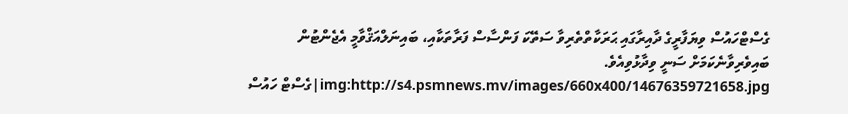ގެސްޓްހައުސް ވިޔަފާރީގެ ދާއިރާގައި ޙަރަކާތްތެރިވާ ސަތޭކަ ފަންސާސް ފަރާތަކާއި، ބައިނަލްއަޤްވާމީ އެޖެންޓުން ބައިވެރިވާނެކަމަށް ސަނީ ވިދާޅުވިއެވެ.
img:http://s4.psmnews.mv/images/660x400/14676359721658.jpg|ގެސްޓް ހައުސް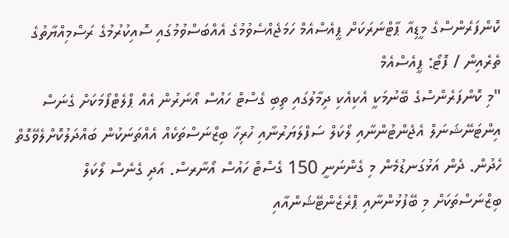ކޮންފަރެންސްގެ މީޑިއާ ޕާޓްނަރަކަށް ޕީއެސްއެމް ހަމަޖެއްސެވުމުގެ އެއްބަސްވުމުގައި ސޮއިކުރުމުގެ ރަސްމިއްޔާތުގެ ތެރެއިން / ފޮޓޯ: ޕީއެސްއެމް
"މި ކޮންފަރެންސްގެ ބޭނުމަކީ އެކިއެކި ދިމާލުގައި ތިބި ގެސްޓް ހައުސް އޯނަރުން އެއް ޕްލެޓްފޯމަކަށް ގެނަސް އިންޓަނޭޝަނަލް އެޖެންޓުންނާއި ލޯކަލް ސަފްލަޔަރުނާއި ހުރިހާ ބިޒްނަސްތަކެއް އެއްތަނަކުން ބައްދަލުކޮށްލެވޭގޮތް ހެދުން. ދެން އަޅުގަނޑުމެން މި ގެންނަނީ 150 ގެސްޓް ހައުސް އޯނާރސް. އަދި ގެނެސް ލޯކަލް ބިޒްނަސްތަކަށް މި ބޭފުޅުންނާއި ޕްރެޒެންޓޭޝަންއާއި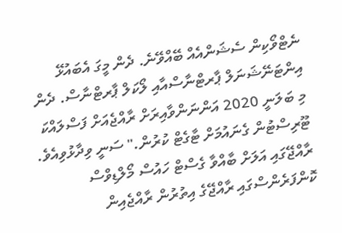ނެޓްވޯކިން ސެޝަންއެއް ބޭއްވޭނެ. ދެން މީގަ އެބައުޅޭ އިންޓަނޭޝަނަލް ޕާރޓްނާސްއާއި ލޯކަލް ޕާރޓްނާސް. ދެން މި ބަލަނީ 2020 އަންނަންވާއިރަށް ރާއްޖެއަށް ފަސްލައްކަ ޓޫރިސްޓުން ގެނައުމަށް ޓާގެޓް ކުރުން." ސަނީ ވިދާޅުވިއެވެ.
ރާއްޖޭގައި އަލަށް ބާއްވާ ގެސްޓް ހައުސް މޯލްޑިވްސް ކޮންފަރެންސްގައި ރާއްޖޭގެ އިތުރުން ރާއްޖެއިން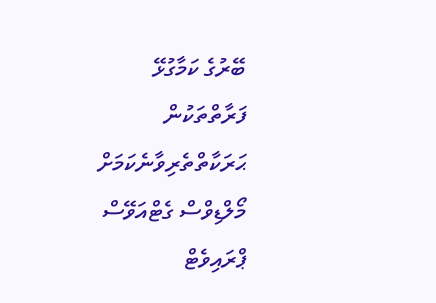ބޭރުގެ ކަމާގުޅޭ ފަރާތްތަކުން ޙަރަކާތްތެރިވާނެކަމަށް މޯލްޑިވްސް ގެޓްއަވޭސް ޕްރައިވެޓް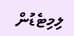ލިމިޓެޑުން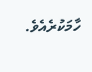ހާމަކުރެއެވެ.